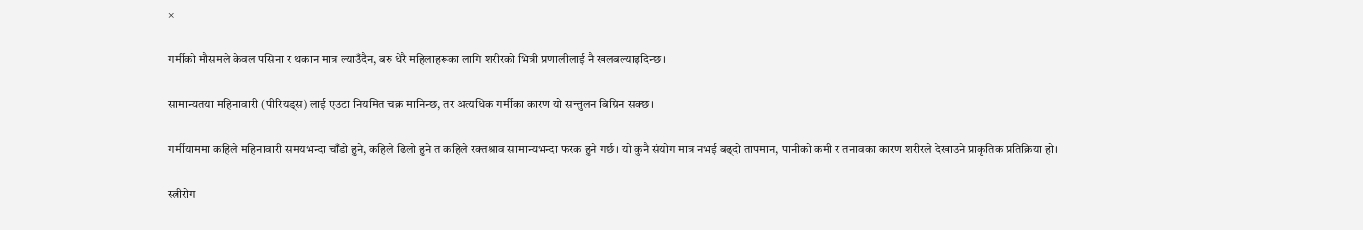×

गर्मीको मौसमले केवल पसिना र थकान मात्र ल्याउँदैन, बरु धेरै महिलाहरूका लागि शरीरको भित्री प्रणालीलाई नै खलबल्याइदिन्छ।

सामान्यतया महिनावारी (पीरियड्स) लाई एउटा नियमित चक्र मानिन्छ, तर अत्यधिक गर्मीका कारण यो सन्तुलन बिग्रिन सक्छ।

गर्मीयाममा कहिले महिनावारी समयभन्दा चाँडो हुने, कहिले ढिलो हुने त कहिले रक्तश्राव सामान्यभन्दा फरक हुने गर्छ। यो कुनै संयोग मात्र नभई बढ्दो तापमान, पानीको कमी र तनावका कारण शरीरले देखाउने प्राकृतिक प्रतिक्रिया हो।

स्त्रीरोग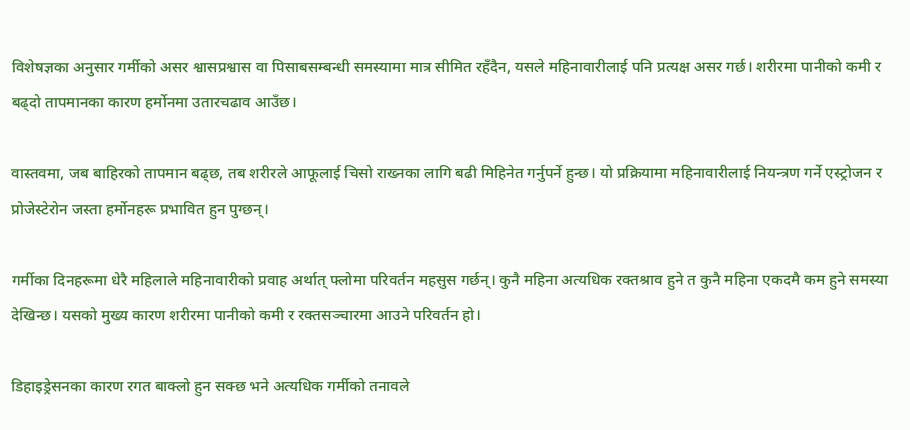विशेषज्ञका अनुसार गर्मीको असर श्वासप्रश्वास वा पिसाबसम्बन्धी समस्यामा मात्र सीमित रहँदैन, यसले महिनावारीलाई पनि प्रत्यक्ष असर गर्छ। शरीरमा पानीको कमी र बढ्दो तापमानका कारण हर्मोनमा उतारचढाव आउँछ।

वास्तवमा, जब बाहिरको तापमान बढ्छ, तब शरीरले आफूलाई चिसो राख्नका लागि बढी मिहिनेत गर्नुपर्ने हुन्छ। यो प्रक्रियामा महिनावारीलाई नियन्त्रण गर्ने एस्ट्रोजन र प्रोजेस्टेरोन जस्ता हर्मोनहरू प्रभावित हुन पुग्छन्।

गर्मीका दिनहरूमा धेरै महिलाले महिनावारीको प्रवाह अर्थात् फ्लोमा परिवर्तन महसुस गर्छन्। कुनै महिना अत्यधिक रक्तश्राव हुने त कुनै महिना एकदमै कम हुने समस्या देखिन्छ। यसको मुख्य कारण शरीरमा पानीको कमी र रक्तसञ्चारमा आउने परिवर्तन हो।

डिहाइड्रेसनका कारण रगत बाक्लो हुन सक्छ भने अत्यधिक गर्मीको तनावले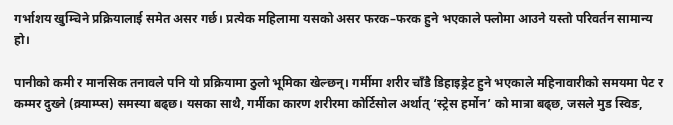गर्भाशय खुम्चिने प्रक्रियालाई समेत असर गर्छ। प्रत्येक महिलामा यसको असर फरक–फरक हुने भएकाले फ्लोमा आउने यस्तो परिवर्तन सामान्य हो।

पानीको कमी र मानसिक तनावले पनि यो प्रक्रियामा ठुलो भूमिका खेल्छन्। गर्मीमा शरीर चाँडै डिहाइड्रेट हुने भएकाले महिनावारीको समयमा पेट र कम्मर दुख्ने (क्र्याम्प्स) समस्या बढ्छ। यसका साथै, गर्मीका कारण शरीरमा कोर्टिसोल अर्थात् ‘स्ट्रेस हर्मोन’ को मात्रा बढ्छ, जसले मुड स्विङ,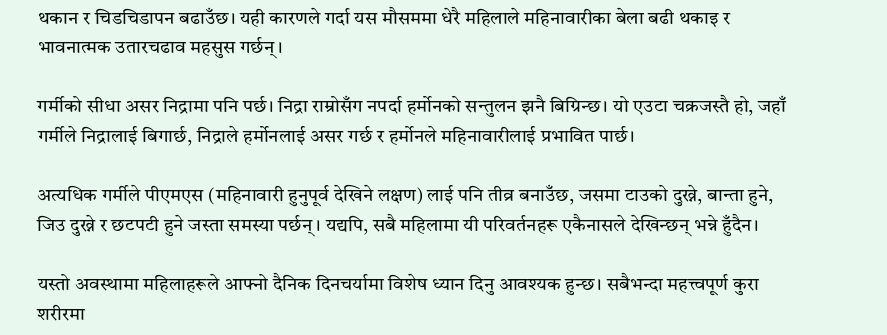थकान र चिडचिडापन बढाउँछ। यही कारणले गर्दा यस मौसममा धेरै महिलाले महिनावारीका बेला बढी थकाइ र भावनात्मक उतारचढाव महसुस गर्छन्।

गर्मीको सीधा असर निद्रामा पनि पर्छ। निद्रा राम्रोसँग नपर्दा हर्मोनको सन्तुलन झनै बिग्रिन्छ। यो एउटा चक्रजस्तै हो, जहाँ गर्मीले निद्रालाई बिगार्छ, निद्राले हर्मोनलाई असर गर्छ र हर्मोनले महिनावारीलाई प्रभावित पार्छ।

अत्यधिक गर्मीले पीएमएस (महिनावारी हुनुपूर्व देखिने लक्षण) लाई पनि तीव्र बनाउँछ, जसमा टाउको दुख्ने, बान्ता हुने, जिउ दुख्ने र छटपटी हुने जस्ता समस्या पर्छन्। यद्यपि, सबै महिलामा यी परिवर्तनहरू एकैनासले देखिन्छन् भन्ने हुँदैन।

यस्तो अवस्थामा महिलाहरूले आफ्नो दैनिक दिनचर्यामा विशेष ध्यान दिनु आवश्यक हुन्छ। सबैभन्दा महत्त्वपूर्ण कुरा शरीरमा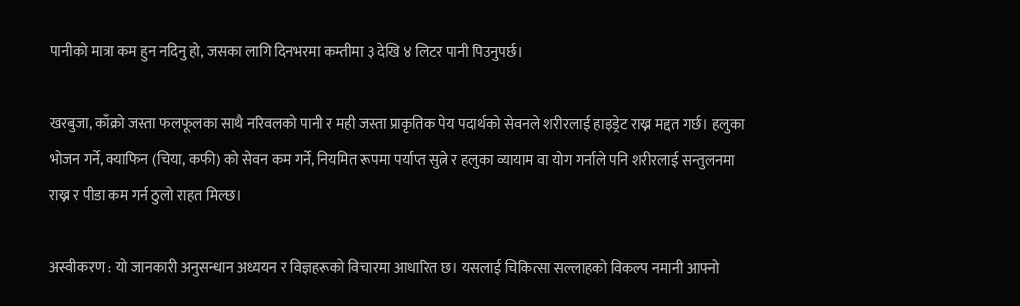पानीको मात्रा कम हुन नदिनु हो, जसका लागि दिनभरमा कम्तीमा ३ देखि ४ लिटर पानी पिउनुपर्छ।

खरबुजा, काँक्रो जस्ता फलफूलका साथै नरिवलको पानी र मही जस्ता प्राकृतिक पेय पदार्थको सेवनले शरीरलाई हाइड्रेट राख्न मद्दत गर्छ। हलुका भोजन गर्ने, क्याफिन (चिया, कफी) को सेवन कम गर्ने, नियमित रूपमा पर्याप्त सुत्ने र हलुका व्यायाम वा योग गर्नाले पनि शरीरलाई सन्तुलनमा राख्न र पीडा कम गर्न ठुलो राहत मिल्छ।

अस्वीकरण : यो जानकारी अनुसन्धान अध्ययन र विज्ञहरूको विचारमा आधारित छ। यसलाई चिकित्सा सल्लाहको विकल्प नमानी आफ्नो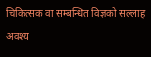चिकित्सक वा सम्बन्धित विज्ञको सल्लाह अवश्य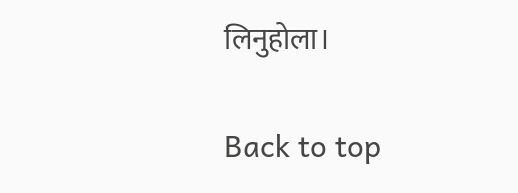लिनुहोला।

Back to top